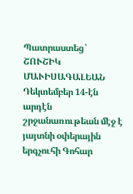Պատրաստեց՝ ՇՈՒՇԻԿ ՄԱՒԻՍԱԳԱԼԵԱՆ
Դեկտեմբեր 14-էն արդէն շրջանառութեան մէջ է յայտնի օփերային երգչուհի Գոհար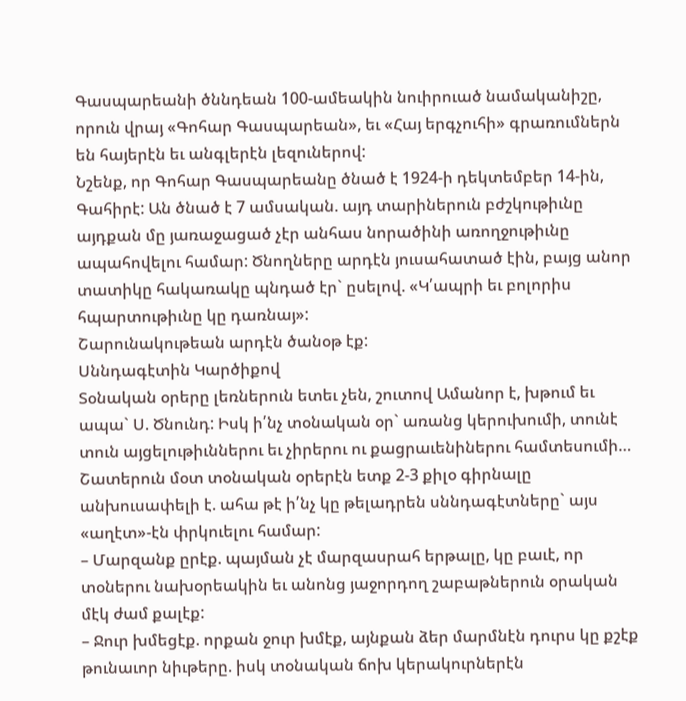Գասպարեանի ծննդեան 100-ամեակին նուիրուած նամականիշը, որուն վրայ «Գոհար Գասպարեան», եւ «Հայ երգչուհի» գրառումներն են հայերէն եւ անգլերէն լեզուներով:
Նշենք, որ Գոհար Գասպարեանը ծնած է 1924-ի դեկտեմբեր 14-ին, Գահիրէ: Ան ծնած է 7 ամսական. այդ տարիներուն բժշկութիւնը այդքան մը յառաջացած չէր անհաս նորածինի առողջութիւնը ապահովելու համար: Ծնողները արդէն յուսահատած էին, բայց անոր տատիկը հակառակը պնդած էր` ըսելով. «Կ՛ապրի եւ բոլորիս հպարտութիւնը կը դառնայ»:
Շարունակութեան արդէն ծանօթ էք:
Սննդագէտին Կարծիքով
Տօնական օրերը լեռներուն ետեւ չեն, շուտով Ամանոր է, խթում եւ ապա` Ս. Ծնունդ: Իսկ ի՛նչ տօնական օր` առանց կերուխումի, տունէ տուն այցելութիւններու եւ չիրերու ու քացրաւենիներու համտեսումի…
Շատերուն մօտ տօնական օրերէն ետք 2-3 քիլօ գիրնալը անխուսափելի է. ահա թէ ի՛նչ կը թելադրեն սննդագէտները` այս «աղէտ»-էն փրկուելու համար:
– Մարզանք ըրէք. պայման չէ մարզասրահ երթալը, կը բաւէ, որ տօներու նախօրեակին եւ անոնց յաջորդող շաբաթներուն օրական մէկ ժամ քալէք:
– Ջուր խմեցէք. որքան ջուր խմէք, այնքան ձեր մարմնէն դուրս կը քշէք թունաւոր նիւթերը. իսկ տօնական ճոխ կերակուրներէն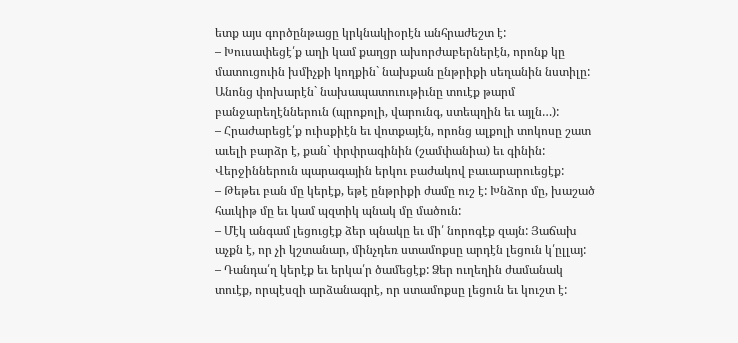ետք այս գործընթացը կրկնակիօրէն անհրաժեշտ է:
– Խուսափեցէ՛ք աղի կամ քաղցր ախորժաբերներէն, որոնք կը մատուցուին խմիչքի կողքին` նախքան ընթրիքի սեղանին նստիլը: Անոնց փոխարէն` նախապատուութիւնը տուէք թարմ բանջարեղէններուն (պրոքոլի, վարունգ, ստեպղին եւ այլն…):
– Հրաժարեցէ՛ք ուիսքիէն եւ վոտքայէն, որոնց ալքոլի տոկոսը շատ աւելի բարձր է, քան` փրփրագինին (շամփանիա) եւ գինին: Վերջիններուն պարագային երկու բաժակով բաւարարուեցէք:
– Թեթեւ բան մը կերէք, եթէ ընթրիքի ժամը ուշ է: Խնձոր մը, խաշած հաւկիթ մը եւ կամ պզտիկ պնակ մը մածուն:
– Մէկ անգամ լեցուցէք ձեր պնակը եւ մի՛ նորոգէք զայն: Յաճախ աչքն է, որ չի կշտանար, մինչդեռ ստամոքսը արդէն լեցուն կ՛ըլլայ:
– Դանդա՛ղ կերէք եւ երկա՛ր ծամեցէք: Ձեր ուղեղին ժամանակ տուէք, որպէսզի արձանագրէ, որ ստամոքսը լեցուն եւ կուշտ է: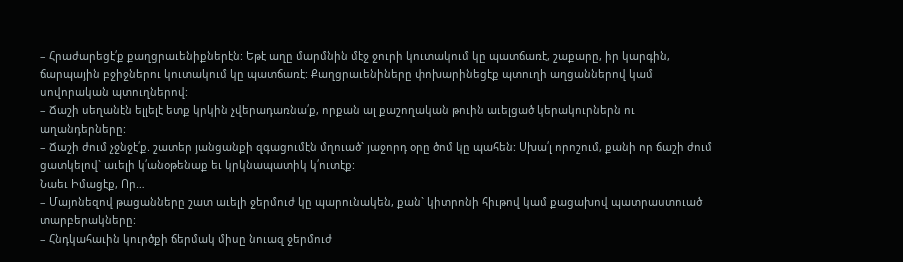– Հրաժարեցէ՛ք քաղցրաւենիքներէն: Եթէ աղը մարմնին մէջ ջուրի կուտակում կը պատճառէ, շաքարը, իր կարգին, ճարպային բջիջներու կուտակում կը պատճառէ: Քաղցրաւենիները փոխարինեցէք պտուղի աղցաններով կամ սովորական պտուղներով:
– Ճաշի սեղանէն ելլելէ ետք կրկին չվերադառնա՛ք, որքան ալ քաշողական թուին աւելցած կերակուրներն ու աղանդերները:
– Ճաշի ժում չջնջէ՛ք. շատեր յանցանքի զգացումէն մղուած` յաջորդ օրը ծոմ կը պահեն: Սխա՛լ որոշում, քանի որ ճաշի ժում ցատկելով` աւելի կ՛անօթենաք եւ կրկնապատիկ կ՛ուտէք:
Նաեւ Իմացէք, Որ…
– Մայոնեզով թացանները շատ աւելի ջերմուժ կը պարունակեն, քան` կիտրոնի հիւթով կամ քացախով պատրաստուած տարբերակները:
– Հնդկահաւին կուրծքի ճերմակ միսը նուազ ջերմուժ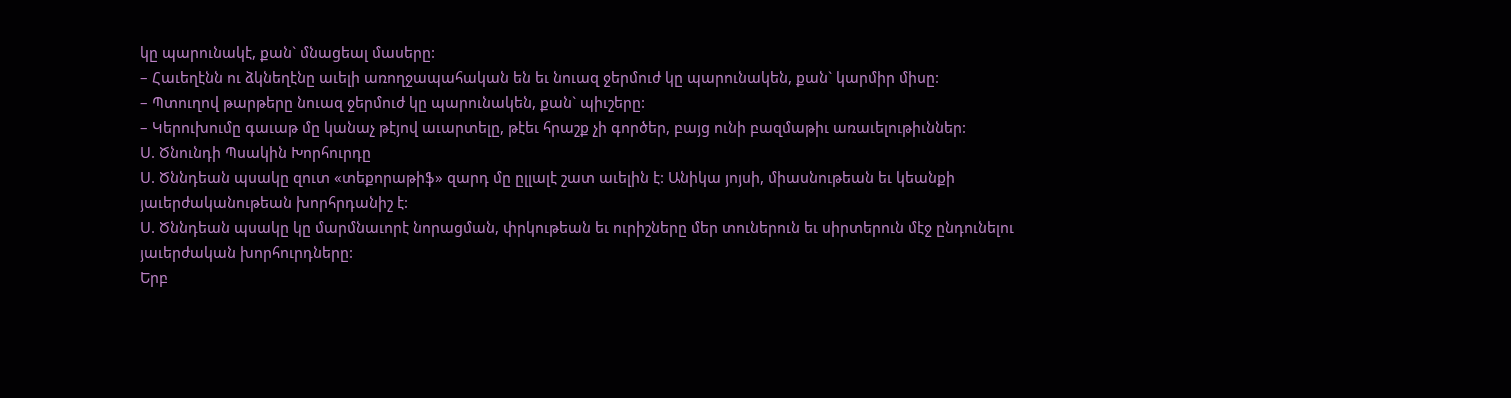կը պարունակէ, քան` մնացեալ մասերը:
– Հաւեղէնն ու ձկնեղէնը աւելի առողջապահական են եւ նուազ ջերմուժ կը պարունակեն, քան` կարմիր միսը:
– Պտուղով թարթերը նուազ ջերմուժ կը պարունակեն, քան` պիւշերը:
– Կերուխումը գաւաթ մը կանաչ թէյով աւարտելը, թէեւ հրաշք չի գործեր, բայց ունի բազմաթիւ առաւելութիւններ:
Ս. Ծնունդի Պսակին Խորհուրդը
Ս. Ծննդեան պսակը զուտ «տեքորաթիֆ» զարդ մը ըլլալէ շատ աւելին է: Անիկա յոյսի, միասնութեան եւ կեանքի յաւերժականութեան խորհրդանիշ է:
Ս. Ծննդեան պսակը կը մարմնաւորէ նորացման, փրկութեան եւ ուրիշները մեր տուներուն եւ սիրտերուն մէջ ընդունելու յաւերժական խորհուրդները:
Երբ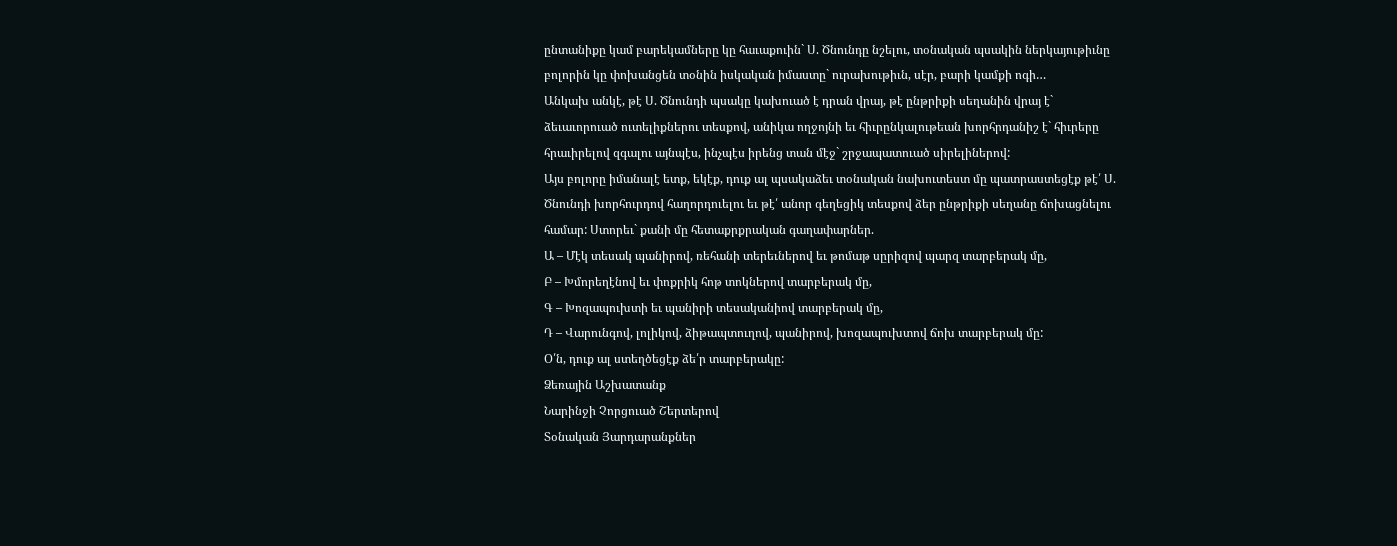ընտանիքը կամ բարեկամները կը հաւաքուին` Ս. Ծնունդը նշելու, տօնական պսակին ներկայութիւնը բոլորին կը փոխանցեն տօնին իսկական իմաստը` ուրախութիւն, սէր, բարի կամքի ոգի…
Անկախ անկէ, թէ Ս. Ծնունդի պսակը կախուած է դրան վրայ, թէ ընթրիքի սեղանին վրայ է` ձեւաւորուած ուտելիքներու տեսքով, անիկա ողջոյնի եւ հիւրընկալութեան խորհրդանիշ է` հիւրերը հրաւիրելով զգալու այնպէս, ինչպէս իրենց տան մէջ` շրջապատուած սիրելիներով:
Այս բոլորը իմանալէ ետք, եկէք, դուք ալ պսակաձեւ տօնական նախուտեստ մը պատրաստեցէք թէ՛ Ս. Ծնունդի խորհուրդով հաղորդուելու եւ թէ՛ անոր գեղեցիկ տեսքով ձեր ընթրիքի սեղանը ճոխացնելու համար: Ստորեւ` քանի մը հետաքրքրական գաղափարներ.
Ա – Մէկ տեսակ պանիրով, ռեհանի տերեւներով եւ թոմաթ սըրիզով պարզ տարբերակ մը,
Բ – Խմորեղէնով եւ փոքրիկ հոթ տոկներով տարբերակ մը,
Գ – Խոզապուխտի եւ պանիրի տեսականիով տարբերակ մը,
Դ – Վարունգով, լոլիկով, ձիթապտուղով, պանիրով, խոզապուխտով ճոխ տարբերակ մը:
Օ՛ն, դուք ալ ստեղծեցէք ձե՛ր տարբերակը:
Ձեռային Աշխատանք
Նարինջի Չորցուած Շերտերով
Տօնական Յարդարանքներ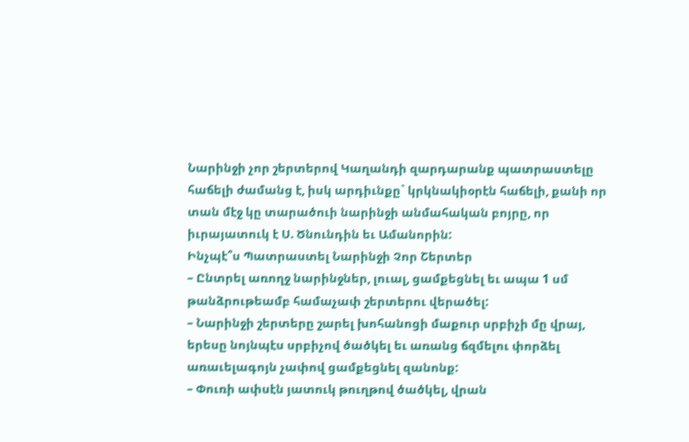Նարինջի չոր շերտերով Կաղանդի զարդարանք պատրաստելը հաճելի ժամանց է, իսկ արդիւնքը` կրկնակիօրէն հաճելի, քանի որ տան մէջ կը տարածուի նարինջի անմահական բոյրը, որ իւրայատուկ է Ս. Ծնունդին եւ Ամանորին:
Ինչպէ՞ս Պատրաստել Նարինջի Չոր Շերտեր
– Ընտրել առողջ նարինջներ, լուալ, ցամքեցնել եւ ապա 1 սմ թանձրութեամբ համաչափ շերտերու վերածել:
– Նարինջի շերտերը շարել խոհանոցի մաքուր սրբիչի մը վրայ, երեսը նոյնպէս սրբիչով ծածկել եւ առանց ճզմելու փորձել առաւելագոյն չափով ցամքեցնել զանոնք:
– Փուռի ափսէն յատուկ թուղթով ծածկել, վրան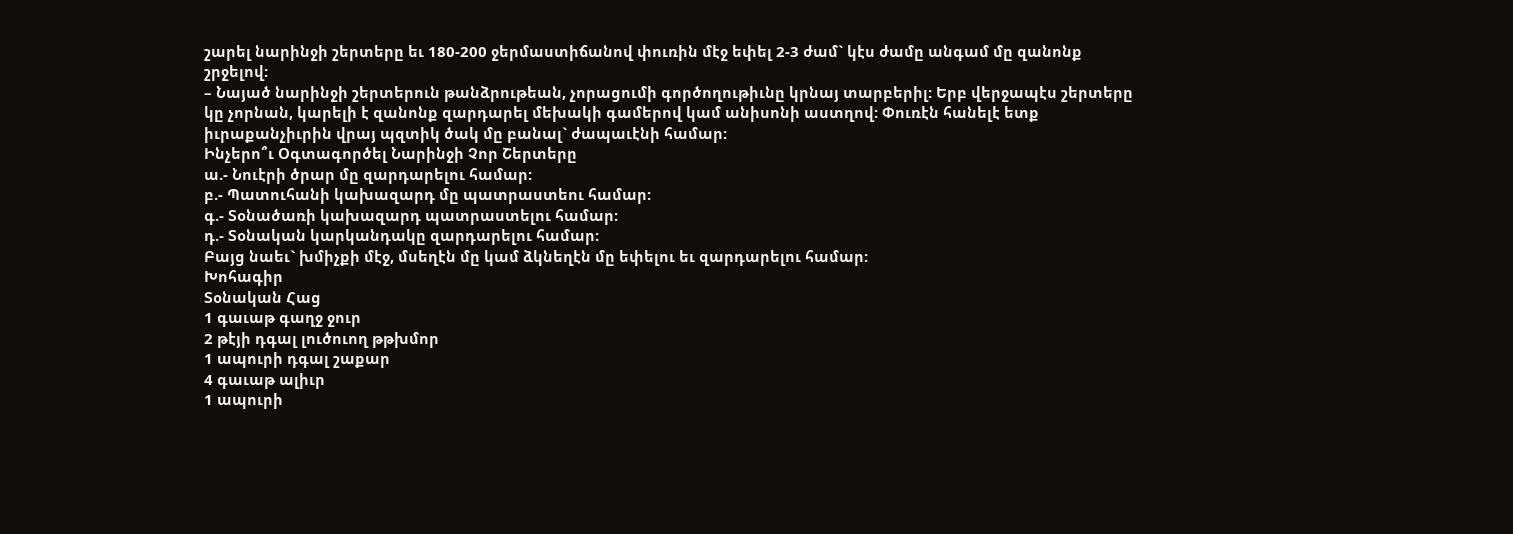շարել նարինջի շերտերը եւ 180-200 ջերմաստիճանով փուռին մէջ եփել 2-3 ժամ` կէս ժամը անգամ մը զանոնք շրջելով:
– Նայած նարինջի շերտերուն թանձրութեան, չորացումի գործողութիւնը կրնայ տարբերիլ: Երբ վերջապէս շերտերը կը չորնան, կարելի է զանոնք զարդարել մեխակի գամերով կամ անիսոնի աստղով: Փուռէն հանելէ ետք իւրաքանչիւրին վրայ պզտիկ ծակ մը բանալ` ժապաւէնի համար:
Ինչերո՞ւ Օգտագործել Նարինջի Չոր Շերտերը
ա.- Նուէրի ծրար մը զարդարելու համար:
բ.- Պատուհանի կախազարդ մը պատրաստեու համար:
գ.- Տօնածառի կախազարդ պատրաստելու համար:
դ.- Տօնական կարկանդակը զարդարելու համար:
Բայց նաեւ` խմիչքի մէջ, մսեղէն մը կամ ձկնեղէն մը եփելու եւ զարդարելու համար:
Խոհագիր
Տօնական Հաց
1 գաւաթ գաղջ ջուր
2 թէյի դգալ լուծուող թթխմոր
1 ապուրի դգալ շաքար
4 գաւաթ ալիւր
1 ապուրի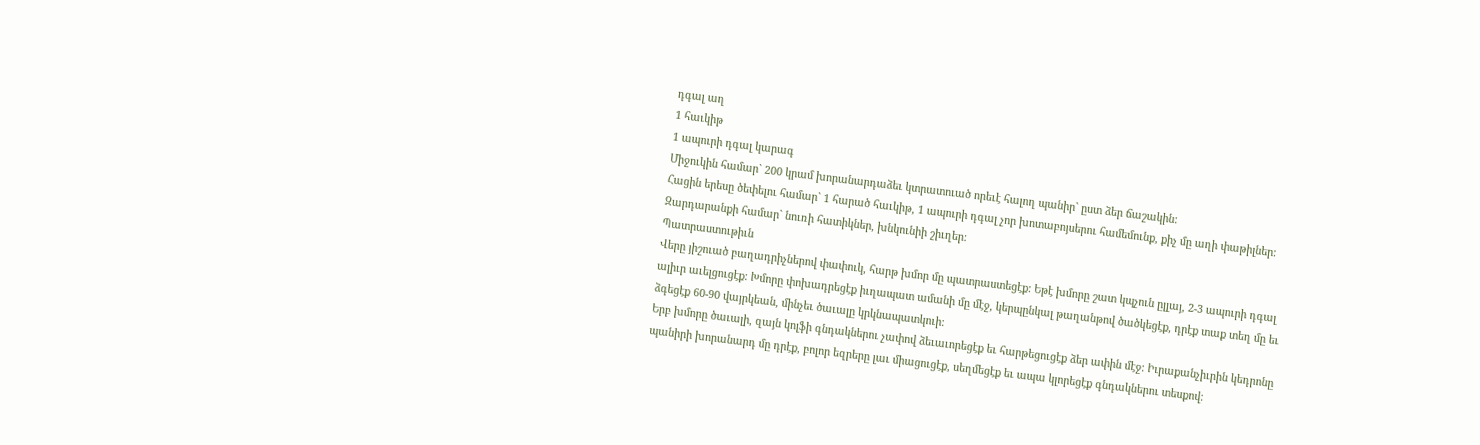դգալ աղ
1 հաւկիթ
1 ապուրի դգալ կարագ
Միջուկին համար` 200 կրամ խորանարդաձեւ կտրատուած որեւէ հալող պանիր` ըստ ձեր ճաշակին:
Հացին երեսը ծեփելու համար` 1 հարած հաւկիթ, 1 ապուրի դգալ չոր խոտաբոյսերու համեմունք, քիչ մը աղի փաթիլներ:
Զարդարանքի համար` նուռի հատիկներ, խնկունիի շիւղեր:
Պատրաստութիւն
Վերը յիշուած բաղադրիչներով փափուկ, հարթ խմոր մը պատրաստեցէք: Եթէ խմորը շատ կպչուն ըլլայ, 2-3 ապուրի դգալ ալիւր աւելցուցէք: Խմորը փոխադրեցէք իւղապատ ամանի մը մէջ, կերպընկալ թաղանթով ծածկեցէք, դրէք տաք տեղ մը եւ ձգեցէք 60-90 վայրկեան, մինչեւ ծաւալը կրկնապատկուի:
Երբ խմորը ծաւալի, զայն կոլֆի գնդակներու չափով ձեւաւորեցէք եւ հարթեցուցէք ձեր ափին մէջ: Իւրաքանչիւրին կեդրոնը պանիրի խորանարդ մը դրէք, բոլոր եզրերը լաւ միացուցէք, սեղմեցէք եւ ապա կլորեցէք գնդակներու տեսքով: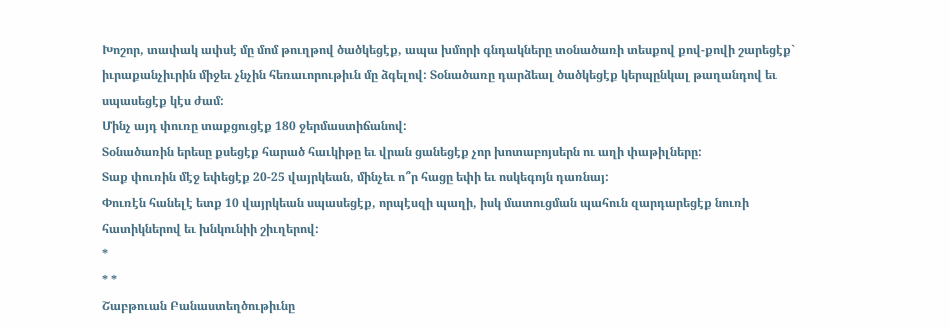Խոշոր, տափակ ափսէ մը մոմ թուղթով ծածկեցէք, ապա խմորի գնդակները տօնածառի տեսքով քով-քովի շարեցէք` իւրաքանչիւրին միջեւ չնչին հեռաւորութիւն մը ձգելով: Տօնածառը դարձեալ ծածկեցէք կերպընկալ թաղանդով եւ սպասեցէք կէս ժամ:
Մինչ այդ փուռը տաքցուցէք 180 ջերմաստիճանով:
Տօնածառին երեսը քսեցէք հարած հաւկիթը եւ վրան ցանեցէք չոր խոտաբոյսերն ու աղի փաթիլները:
Տաք փուռին մէջ եփեցէք 20-25 վայրկեան, մինչեւ ո՞ր հացը եփի եւ ոսկեգոյն դառնայ:
Փուռէն հանելէ ետք 10 վայրկեան սպասեցէք, որպէսզի պաղի, իսկ մատուցման պահուն զարդարեցէք նուռի հատիկներով եւ խնկունիի շիւղերով:
*
* *
Շաբթուան Բանաստեղծութիւնը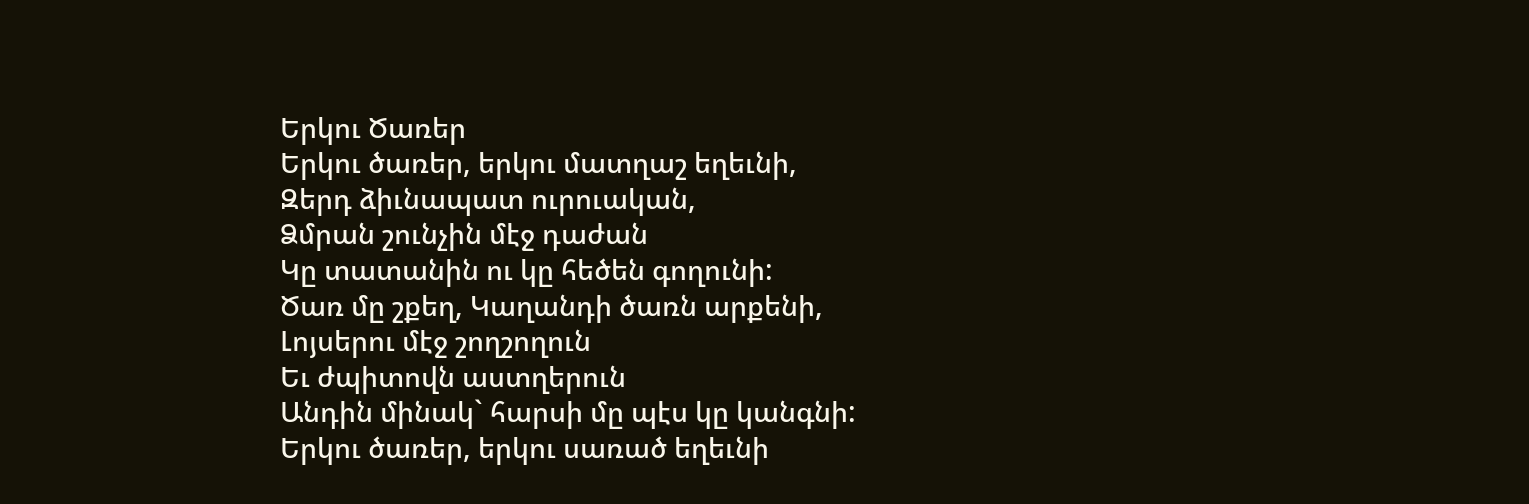Երկու Ծառեր
Երկու ծառեր, երկու մատղաշ եղեւնի,
Զերդ ձիւնապատ ուրուական,
Ձմրան շունչին մէջ դաժան
Կը տատանին ու կը հեծեն գողունի:
Ծառ մը շքեղ, Կաղանդի ծառն արքենի,
Լոյսերու մէջ շողշողուն
Եւ ժպիտովն աստղերուն
Անդին մինակ` հարսի մը պէս կը կանգնի:
Երկու ծառեր, երկու սառած եղեւնի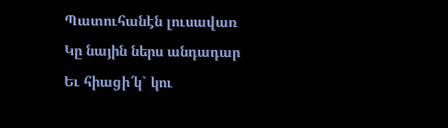Պատուհանէն լուսավառ
Կը նային ներս անդադար
Եւ հիացի՜կ` կու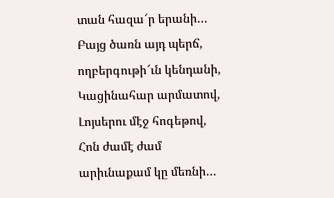տան հազա՜ր երանի…
Բայց ծառն այդ պերճ, ողբերգութի՜ւն կենդանի,
Կացինահար արմատով,
Լոյսերու մէջ հոգեթով,
Հոն ժամէ ժամ արիւնաքամ կը մեռնի…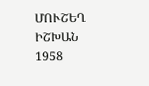ՄՈՒՇԵՂ ԻՇԽԱՆ
1958